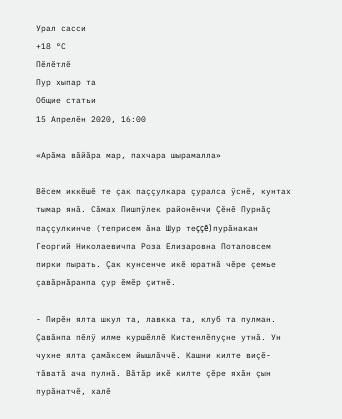Урал сасси
+18 °С
Пӗлӗтлӗ
Пур хыпар та
Общие статьи
15 Апрелӗн 2020, 16:00

«Арăма вăйăра мар, пахчара шырамалла»

Вĕсем иккĕшĕ те çак паççулкара çуралса ÿснĕ, кунтах тымар янă. Сăмах Пишпÿлек районĕнчи Çĕнĕ Пурнăç паççулкинче (теприсем ăна Шур теççĕ) пурăнакан Георгий Николаевичпа Роза Елизаровна Потаповсем пирки пырать. Çак кунсенче икĕ юратнă чĕре çемье çавăрнăранпа çур ĕмĕр çитнĕ.

- Пирĕн ялта шкул та, лавкка та, клуб та пулман. Çавăнпа пĕлÿ илме куршĕллĕ Кистенлĕпуçне утнă. Ун чухне ялта çамăксем йышлăччĕ. Кашни килте виçĕ-тăватă ача пулнă. Вăтăр икĕ килте çĕре яхăн çын пурăнатчĕ, халĕ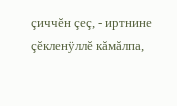çиччĕн çеç, - иртнине çĕкленÿллĕ кăмăлпа,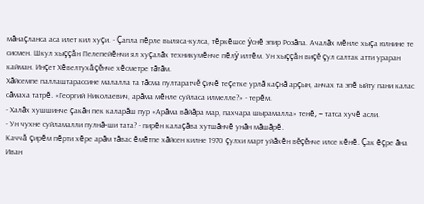мăнаçланса аса илет кил хуçи. - Çапла пĕрле выляса-кулса, тĕркĕшсе ÿснĕ эпир Розăпа. Ачалăх мĕнле хыçа юлнине те сисмен. Шкул хыççăн Пелепейĕнчи ял хуçалăх техникумĕнче пĕлÿ илтĕм. Ун хыççăн виçĕ çул салтак атти ураран кайман. Инçет Хĕвелтухăçĕнче хĕсметре тăтăм.
Хăйсемпе паллаштарассине малалла та тăсма пултаратчĕ çичĕ теçетке урлă каçнă арçын, анчах та эпĕ ыйту пани калас сăмаха татрĕ. «Георгий Николаевич, арăма мĕнле суйласа илмелле?» - терĕм.
- Халăх хушшинче çакăн пек каларăш пур «Арăма вăйăра мар, пахчара шырамалла» тенĕ, – татса хучĕ асли.
- Ун чухне суйламалли пулнă-ши тата? - пирĕн калаçăва хутшăнчĕ унăн мăшăрĕ.
Каччă çирĕм пĕрти хĕре арăм тăвас ĕмĕтпе хăйсен килне 1970 çулхи март уйăхĕн вĕçĕнче илсе кĕнĕ. Çак ĕçре ăна Иван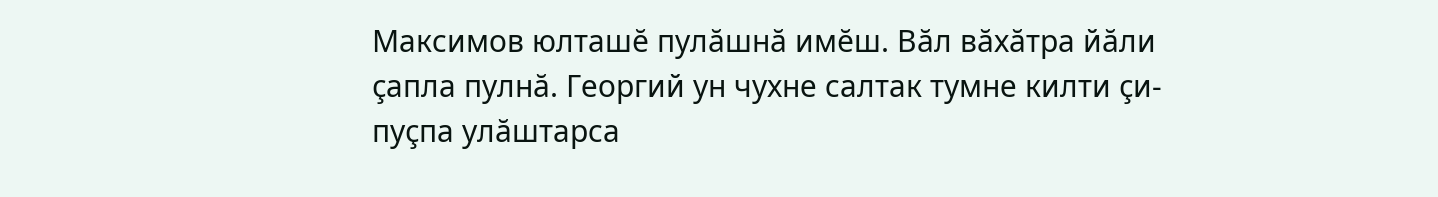Максимов юлташĕ пулăшнă имĕш. Вăл вăхăтра йăли çапла пулнă. Георгий ун чухне салтак тумне килти çи-пуçпа улăштарса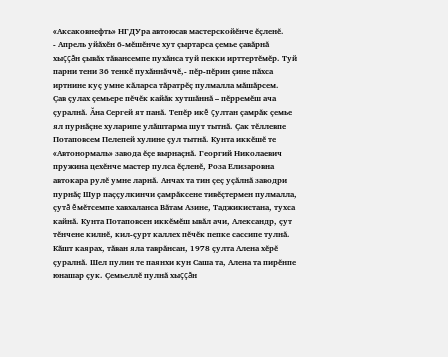«Аксаковнефть» НГДУра автоюсав мастерскойĕнче ĕçленĕ.
- Апрель уйăхĕн 6-мĕшĕнче хут çыртарса çемье çавăрнă хыççăн çывăх тăвансемпе пухăнса туй пекки ирттертĕмĕр. Туй парни тени 36 тенкĕ пухăннăччĕ,- пĕр-пĕрин çине пăхса иртнине куç умне кăларса тăратрĕç пулмалла мăшăрсем.
Çав çулах çемьере пĕчĕк кайăк хутшăннă – пĕрремĕш ача çуралнă. Ăна Сергей ят панă. Тепĕр икĕ çултан çамрăк çемье ял пурнăçне хуларипе улăштарма шут тытнă. Çак тĕллевпе Потаповсем Пелепей хулине çул тытнă. Кунта иккĕшĕ те «Автонормаль» завода ĕçе вырнаçнă. Георгий Николаевич пружина цехĕнче мастер пулса ĕçленĕ, Роза Елизаровна автокара рулĕ умне ларнă. Анчах та тин çеç уçăлнă заводри пурнăç Шур паççулкинчи çамрăксене тивĕçтермен пулмалла, çутă ĕмĕтсемпе хавхаланса Вăтам Азине, Таджикистана, тухса кайнă. Кунта Потаповсен иккĕмĕш ывăл ачи, Александр, çут тĕнчене килнĕ, кил-çурт каллех пĕчĕк пепке сассипе тулнă. Кăшт каярах, тăван яла таврăнсан, 1978 çулта Алена хĕрĕ çуралнă. Шел пулин те паянхи кун Саша та, Алена та пирĕнпе юнашар çук. Çемьеллĕ пулнă хыççăн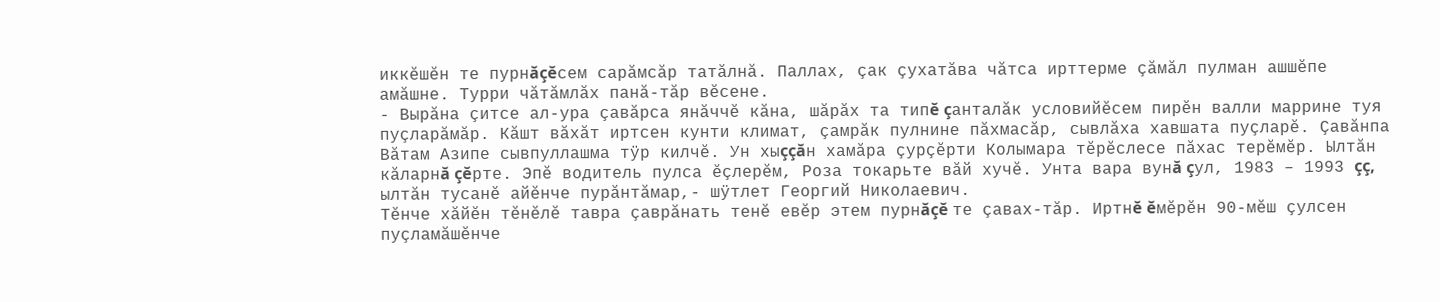иккĕшĕн те пурнăçĕсем сарăмсăр татăлнă. Паллах, çак çухатăва чăтса ирттерме çăмăл пулман ашшĕпе амăшне. Турри чăтăмлăх панă-тăр вĕсене.
- Вырăна çитсе ал-ура çавăрса янăччĕ кăна, шăрăх та типĕ çанталăк условийĕсем пирĕн валли маррине туя пуçларăмăр. Кăшт вăхăт иртсен кунти климат, çамрăк пулнине пăхмасăр, сывлăха хавшата пуçларĕ. Çавăнпа Вăтам Азипе сывпуллашма тÿр килчĕ. Ун хыççăн хамăра çурçĕрти Колымара тĕрĕслесе пăхас терĕмĕр. Ылтăн кăларнă çĕрте. Эпĕ водитель пулса ĕçлерĕм, Роза токарьте вăй хучĕ. Унта вара вунă çул, 1983 – 1993 çç, ылтăн тусанĕ айĕнче пурăнтăмар,- шÿтлет Георгий Николаевич.
Тĕнче хăйĕн тĕнĕлĕ тавра çаврăнать тенĕ евĕр этем пурнăçĕ те çавах-тăр. Иртнĕ ĕмĕрĕн 90-мĕш çулсен пуçламăшĕнче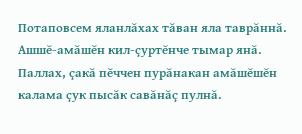Потаповсем яланлăхах тăван яла таврăннă. Ашшĕ-амăшĕн кил-çуртĕнче тымар янă. Паллах, çакă пĕччен пурăнакан амăшĕшĕн калама çук пысăк савăнăç пулнă.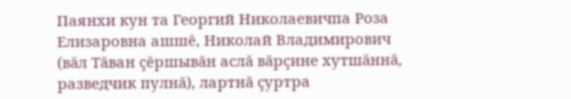Паянхи кун та Георгий Николаевичпа Роза Елизаровна ашшĕ, Николай Владимирович (вăл Тăван çĕршывăн аслă вăрçине хутшăннă, разведчик пулнă), лартнă çуртра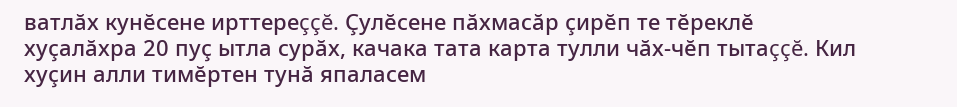ватлăх кунĕсене ирттереççĕ. Çулĕсене пăхмасăр çирĕп те тĕреклĕ хуçалăхра 20 пуç ытла сурăх, качака тата карта тулли чăх-чĕп тытаççĕ. Кил хуçин алли тимĕртен тунă япаласем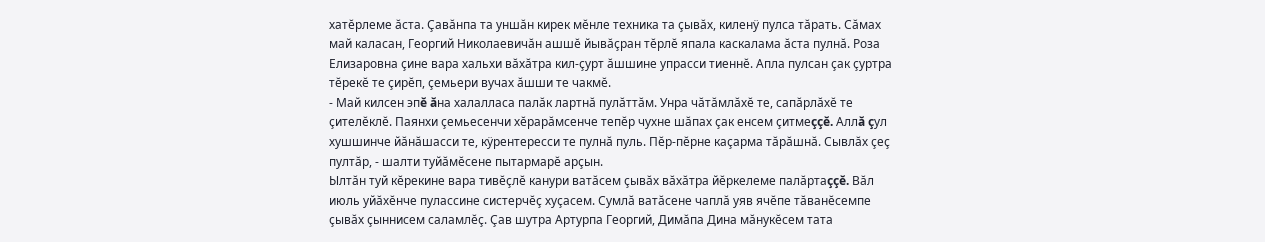хатĕрлеме ăста. Çавăнпа та уншăн кирек мĕнле техника та çывăх, киленÿ пулса тăрать. Сăмах май каласан, Георгий Николаевичăн ашшĕ йывăçран тĕрлĕ япала каскалама ăста пулнă. Роза Елизаровна çине вара хальхи вăхăтра кил-çурт ăшшине упрасси тиеннĕ. Апла пулсан çак çуртра тĕрекĕ те çирĕп, çемьери вучах ăшши те чакмĕ.
- Май килсен эпĕ ăна халалласа палăк лартнă пулăттăм. Унра чăтăмлăхĕ те, сапăрлăхĕ те çителĕклĕ. Паянхи çемьесенчи хĕрарăмсенче тепĕр чухне шăпах çак енсем çитмеççĕ. Аллă çул хушшинче йăнăшасси те, кÿрентересси те пулнă пуль. Пĕр-пĕрне каçарма тăрăшнă. Сывлăх çеç пултăр, - шалти туйăмĕсене пытармарĕ арçын.
Ылтăн туй кĕрекине вара тивĕçлĕ канури ватăсем çывăх вăхăтра йĕркелеме палăртаççĕ. Вăл июль уйăхĕнче пулассине систерчĕç хуçасем. Сумлă ватăсене чаплă уяв ячĕпе тăванĕсемпе çывăх çыннисем саламлĕç. Çав шутра Артурпа Георгий, Димăпа Дина мăнукĕсем тата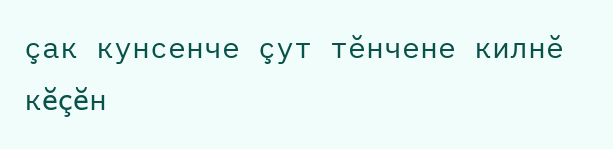çак кунсенче çут тĕнчене килнĕ кĕçĕн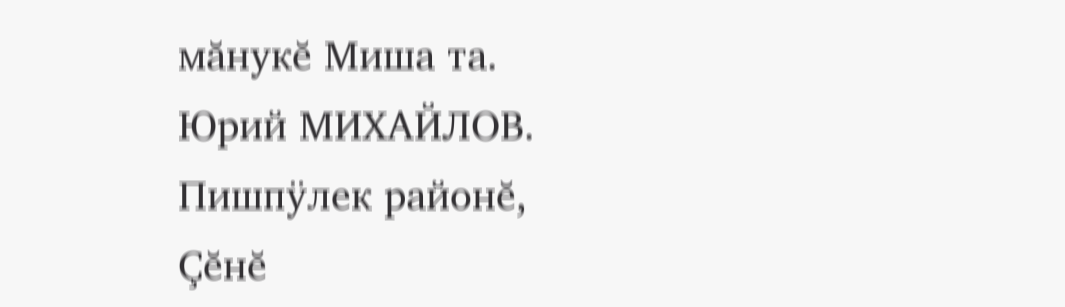мăнукĕ Миша та.
Юрий МИХАЙЛОВ.
Пишпÿлек районĕ,
Çĕнĕ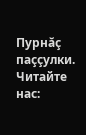Пурнăç паççулки.
Читайте нас: